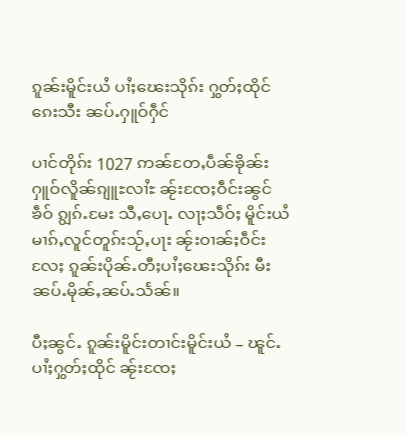ၵူၼ်းမိူင်းယႆ ပၢႆႈၽေးသိုၵ်း ႁွတ်ႈထိုင်ၵေးသီး ၼပ်ႉႁူဝ်ႁဵင်

ပၢင်တိုၵ်း 1027 ဢၼ်တႄႇပဵၼ်ၶိုၼ်းႁူဝ်လိူၼ်ၵျူႊလၢႆႊ ၼႂ်းၸႄႈဝဵင်းၼွင်ၶဵဝ် ၵျွၵ်ႉမႄး သီႇပေႃႉ လႃႈသဵဝ်ႈ မိူင်းယႆ မၢၵ်ႇလူင်တူၵ်းသႂ်ႇပႃး ၼႂ်းဝၢၼ်ႈဝဵင်းလႄႈ ၵူၼ်းပိုၼ်ႉတီႈပၢႆႈၽေးသိုၵ်း မီးၼပ်ႉမိုၼ်ႇၼပ်ႉသႅၼ်။

ပီႈၼွင်ႉ ၵူၼ်းမိူင်းတၢင်းမိူင်းယႆ – ၽူင်ႉပၢႆႈႁွတ်ႈထိုင် ၼႂ်းၸႄႈ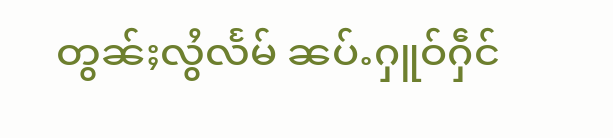တွၼ်ႈလွႆလႅမ် ၼပ်ႉႁူဝ်ႁဵင်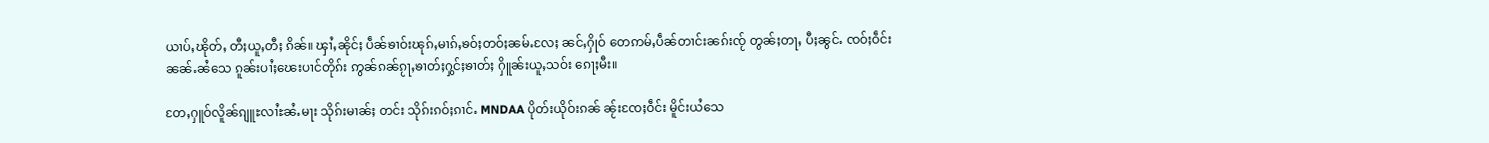ယၢပ်ႇၽိုတ်ႇ တီႈယူႇတီႈ ၵိၼ်။ ၾၢႆႇၼိုင်ႈ ပဵၼ်ၶၢဝ်းၽုၵ်ႇမၢၵ်ႇၶဝ်ႈတဝ်ႈၼမ်ႉလႄႈ ၼင်ႇႁိုဝ် တေဢမ်ႇပဵၼ်တၢင်းၼၵ်းၸႂ် တွၼ်ႈတႃႇ ပီႈၼွင်ႉ ၸဝ်ႈဝဵင်းၼၼ်ႉၼႆသေ ၵူၼ်းပၢႆႈၽေးပၢင်တိုၵ်း ဢွၼ်ၵၼ်ၵႂႃႇၶၢတ်ႈႁွင်ႈၶၢတ်ႈ ႁိူၼ်းယူႇသဝ်း ၵေႃႈမီး။

တႄႇႁူဝ်လိူၼ်ၵျူႊလၢႆႊၼႆႉမႃး သိုၵ်းမၢၼ်ႈ တင်း သိုၵ်းၵဝ်ႈၵၢင်ႉ MNDAA ပိုတ်းယိုဝ်းၵၼ် ၼႂ်းၸႄႈဝဵင်း မိူင်းယႆသေ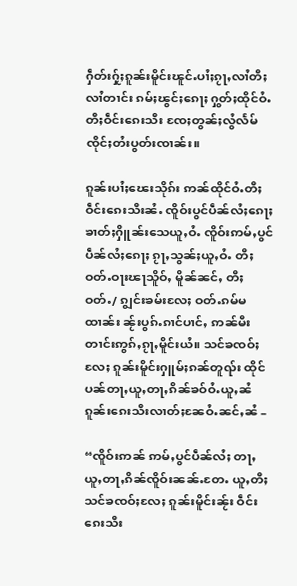ႁဵတ်းႁႂ်ႈၵူၼ်းမိူင်းၽူင်ႉပၢႆႈၵႂႃႇလၢႆတီႈလၢႆတၢင်း ၵမ်ႈၽွင်ႈၵေႃႈ ႁွတ်ႈထိုင်ဝႆႉ တီႈဝဵင်းၵေးသီး ၸႄႈတွၼ်ႈလွႆလႅမ် ၸိုင်ႈတႆးပွတ်းၸၢၼ်း။

ၵူၼ်းပၢႆႈၽေးသိုၵ်း ဢၼ်ထိုင်ဝႆႉတီႈဝဵင်းၵေးသီးၼႆႉ ၸိူဝ်းပွင်ပဵၼ်လႆႈၵေႃႈ ၶၢတ်ႈႁိူၼ်းသေယူႇဝႆႉ ၸိူဝ်းဢမ်ႇပွင်ပဵၼ်လႆႈၵေႃႈ ၵႂႃႇသွၼ်ႈယူႇဝႆႉ တီႈဝတ်ႉဝႃးၽႃသိူဝ်ႇ မိူၼ်ၼင်ႇ တီႈဝတ်ႉ/ ၵျွင်းၶမ်းလႄႈ ဝတ်ႉၵမ်မထၢၼ်း ၼႂ်းပွၵ်ႉၵၢင်ပၢင်ႇ ဢၼ်မီးတၢင်းဢွၵ်ႇၵႂႃႇမိူင်းယႆ။ သင်ၶၸဝ်ႈလႄႈ ၵူၼ်းမိူင်းႁူမ်ႈၵၼ်တူၺ်း ထိုင်ပၼ်တႃႇယူႇတႃႇၵိၼ်ၶဝ်ဝႆႉယူႇၼႆ ၵူၼ်းၵေးသီးလၢတ်ႈၼႄဝႆႉၼင်ႇၼႆ –

“ၸိူဝ်းဢၼ် ဢမ်ႇပွင်ပဵၼ်လႆႈ တႃႇယူႇတႃႇၵိၼ်ၸိူဝ်းၼၼ်ႉတႄႉ ယူႇတီႈသင်ၶၸဝ်ႈလႄႈ ၵူၼ်းမိူင်းၼႂ်း ဝဵင်းၵေးသီး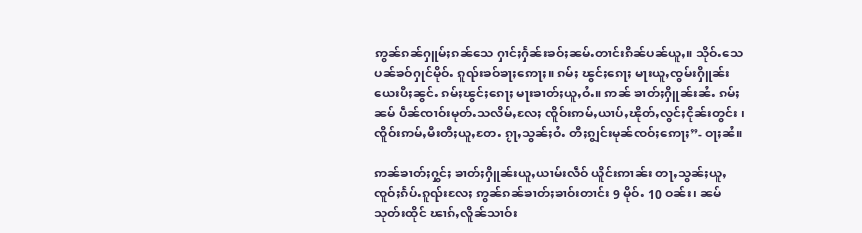ဢွၼ်ၵၼ်ႁူမ်ႈၵၼ်သေ ႁၢင်ႈႁႅၼ်းၶဝ်ႈၼမ်ႉတၢင်းၵိၼ်ပၼ်ယူႇ။ သိုဝ်ႉသေပၼ်ၶဝ်ႁုင်မိုဝ်ႉ ၵူၺ်းၶဝ်ၶႃႈဢေႃႈ။ ၵမ်ႈ ၽွင်ႈၵေႃႈ မႃးယူႇၸွမ်းႁိူၼ်းယေးပီႈၼွင်ႉ ၵမ်ႈၽွင်ႈၵေႃႈ မႃးၶၢတ်ႈယူႇဝႆႉ။ ဢၼ် ၶၢတ်ႈႁိူၼ်းၼႆႉ ၵမ်ႈၼမ် ပဵၼ်ၸၢဝ်းမုတ်ႉသလိမ်ႇလႄႈ ၸိူဝ်းဢမ်ႇယၢပ်ႇၽိုတ်ႇလွင်ႈငိုၼ်းတွင်း ၊ ၸိူဝ်းဢမ်ႇမီးတီႈယူႇတႄႉ ၵႂႃႇသွၼ်ႈဝႆႉ တီႈၵျွင်းမုၼ်ၸဝ်ႈဢေႃႈ”- ဝႃႈၼႆ။

ဢၼ်ၶၢတ်ႈႁွင်ႈ ၶၢတ်ႈႁိူၼ်းယူႇယၢမ်းလဵဝ် ယိူင်းဢၢၼ်း တႃႇသွၼ်ႈယူႇ ၸူဝ်ႈၵႅပ်ႉၵူၺ်းလႄႈ ဢွၼ်ၵၼ်ၶၢတ်ႈၶၢဝ်းတၢင်း 9 မိုဝ်ႉ 10 ဝၼ်း၊ ၼမ်သုတ်းထိုင် ၽၢၵ်ႇလိူၼ်သၢဝ်း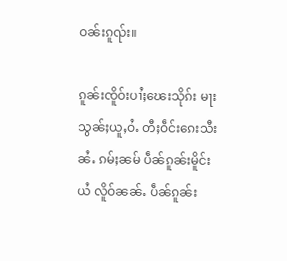ဝၼ်းၵူၺ်း။

ၵူၼ်းၸိူဝ်းပၢႆႈၽေးသိုၵ်း မႃးသွၼ်ႈယူႇဝႆႉ တီႈဝဵင်းၵေးသီးၼႆႉ ၵမ်ႈၼမ် ပဵၼ်ၵူၼ်းမိူင်းယႆ လိူဝ်ၼၼ်ႉ ပဵၼ်ၵူၼ်း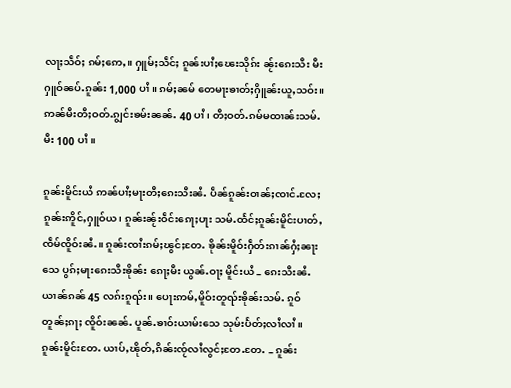လႃႈသဵဝ်ႈ ၵမ်ႈဢေႇ။ ႁူမ်ႈသဵင်ႈ ၵူၼ်းပၢႆႈၽေးသိုၵ်း ၼႂ်းၵေးသီး မီးႁူဝ်ၼပ်ႉၵူၼ်း 1,000 ပၢႆ ။ ၵမ်ႈၼမ် တေမႃးၶၢတ်ႈႁိူၼ်းယူႇသဝ်း။ ဢၼ်မီးတီႈဝတ်ႉၵျွင်းၶမ်းၼၼ်ႉ 40 ပၢႆ ၊ တီႈဝတ်ႉၵမ်မထၢၼ်းသမ်ႉ မီး 100 ပၢႆ ။

ၵူၼ်းမိူင်းယႆ ဢၼ်ပၢႆႈမႃးတီႈၵေးသီးၼႆႉ ပဵၼ်ၵူၼ်းဝၢၼ်ႈၸၢင်ႉလႄႈ ၵူၼ်းဢိူင်ႇႁူဝ်ယ၊ ၵူၼ်းၼႂ်းဝဵင်းၵေႃႈပႃး သမ်ႉထႅင်ႈၵူၼ်းမိူင်းပၢတ်ႇ ၸဵမ်ၸိူဝ်းၼႆႉ။ ၵူၼ်းၸၢႆးၵမ်ႈၽွင်ႈတႄႉ ၶိုၼ်းမိူဝ်းႁဵတ်းၵၢၼ်ႁႆႈၼႃးသေ ပွၵ်ႈမႃးၵေးသီးၶိုၼ်း ၵေႃႈမီး ယွၼ်ႉဝႃႈ မိူင်းယႆ – ၵေးသီးၼႆႉ ယၢၼ်ၵၼ် 45 လၵ်းၵူၺ်း။ ပေႃးဢမ်ႇမိူဝ်းတူၺ်းၶိုၼ်းသမ်ႉ ၵူဝ်တူၼ်ႈၵႃႈ ၸိူဝ်းၼၼ်ႉ ပူၼ်ႉၶၢဝ်းယၢမ်းသေ သုမ်းပႅတ်ႈလၢႆလၢႆ။ ၵူၼ်းမိူင်းတႄႉ ယၢပ်ႇၽိုတ်ႇၵိၼ်းၸႂ်လၢႆလွင်ႈတႄႉတႄႉ – ၵူၼ်း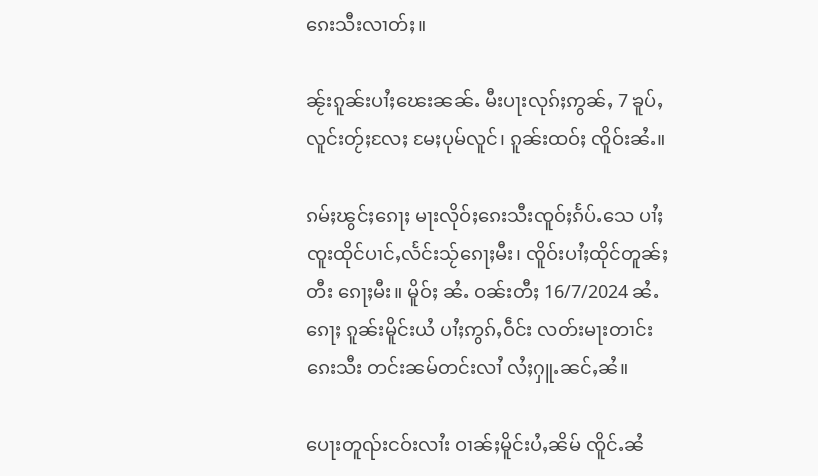ၵေးသီးလၢတ်ႈ။

ၼႂ်းၵူၼ်းပၢႆႈၽေးၼၼ်ႉ မီးပႃးလုၵ်ႈဢွၼ်ႇ 7 ၶူပ်ႇလူင်းတႂ်ႈလႄႈ မႄႈပုမ်လူင်၊ ၵူၼ်းထဝ်ႈ ၸိူဝ်းၼႆႉ။

ၵမ်ႈၽွင်ႈၵေႃႈ မႃးလိုဝ်ႈၵေးသီးၸူဝ်ႈၵႅပ်ႉသေ ပၢႆႈၸူးထိုင်ပၢင်ႇလႅင်းသႂ်ၵေႃႈမီး၊ ၸိူဝ်းပၢႆႈထိုင်တူၼ်ႈတီး ၵေႃႈမီး။ မိူဝ်ႈ ၼႆႉ ဝၼ်းတီႈ 16/7/2024 ၼႆႉၵေႃႈ ၵူၼ်းမိူင်းယႆ ပၢႆႈဢွၵ်ႇဝဵင်း လတ်းမႃးတၢင်းၵေးသီး တင်းၼမ်တင်းလၢႆ လႆႈႁူႉၼင်ႇၼႆ။

ပေႃးတူၺ်းငဝ်းလၢႆး ဝၢၼ်ႈမိူင်းပႆႇၼိမ် ၸိူင်ႉၼႆ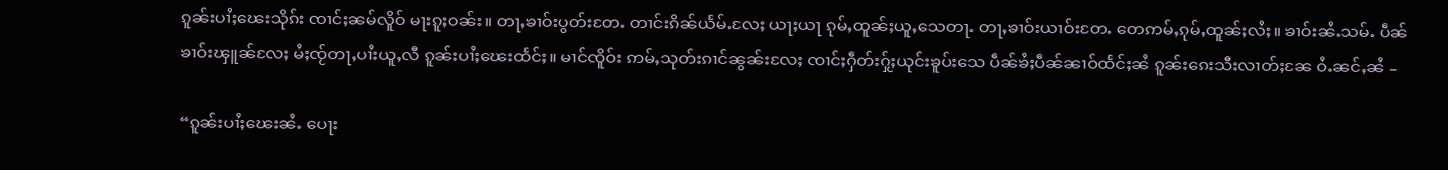ၵူၼ်းပၢႆႈၽေးသိုၵ်း ၸၢင်ႈၼမ်လိူဝ် မႃးၵူႈဝၼ်း။ တႃႇၶၢဝ်းပွတ်းတႄႉ တၢင်းၵိၼ်ယႅမ်ႉလႄႈ ယႃႈယႃ ၵုမ်ႇထူၼ်ႈယူႇသေတႃႉ တႃႇၶၢဝ်းယၢဝ်းတႄႉ တေဢမ်ႇၵုမ်ႇထူၼ်ႈလႆႈ။ ၶၢဝ်းၼႆႉသမ်ႉ ပဵၼ်ၶၢဝ်းၾူၼ်လႄႈ မႆႈၸႂ်တႃႇပၢႆးယူႇလီ ၵူၼ်းပၢႆႈၽေးထႅင်ႈ။ မၢင်ၸိူဝ်း ဢမ်ႇသုတ်းၵၢင်ၼွၼ်းလႄႈ ၸၢင်ႈႁဵတ်းႁႂ်ႈယုင်းၶူပ်းသေ ပဵၼ်ၶႆႈပဵၼ်ၼၢဝ်ထႅင်ႈၼႆ ၵူၼ်းၵေးသီးလၢတ်ႈၼႄ ဝႆႉၼင်ႇၼႆ –

“ၵူၼ်းပၢႆႈၽေးၼႆႉ ပေႃး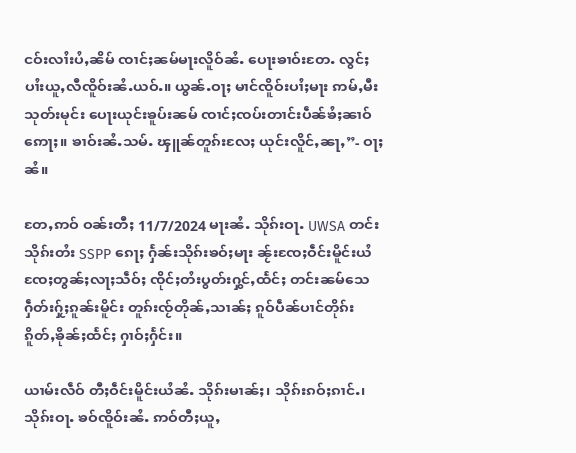ငဝ်းလၢႆးပႆႇၼိမ် ၸၢင်ႈၼမ်မႃးလိူဝ်ၼႆႉ ပေႃးၶၢဝ်းတႄႉ လွင်ႈပၢႆးယူႇလီၸိူဝ်းၼႆႉယဝ်ႉ။ ယွၼ်ႉဝႃႈ မၢင်ၸိူဝ်းပၢႆႈမႃး ဢမ်ႇမီးသုတ်းမုင်း ပေႃးယုင်းၶူပ်းၼမ် ၸၢင်ႈၸပ်းတၢင်းပဵၼ်ၶႆႈၼၢဝ်ဢေႃႈ။ ၶၢဝ်းၼႆႉသမ်ႉ ၾူၼ်တူၵ်းလႄႈ ယုင်းလိူင်ႇၼႃႇ”- ဝႃႈၼႆ။

တႄႇဢဝ် ဝၼ်းတီႈ 11/7/2024 မႃးၼႆႉ သိုၵ်းဝႃႉ UWSA တင်း သိုၵ်းတႆး SSPP ၵေႃႈ ႁႅၼ်းသိုၵ်းၶဝ်ႈမႃး ၼႂ်းၸႄႈဝဵင်းမိူင်းယႆ ၸႄႈတွၼ်ႈလႃႈသဵဝ်ႈ ၸိုင်ႈတႆးပွတ်းႁွင်ႇထႅင်ႈ တင်းၼမ်သေ ႁဵတ်းႁႂ်ႈၵူၼ်းမိူင်း တူၵ်းၸႂ်တိုၼ်ႇသၢၼ်ႈ ၵူဝ်ပဵၼ်ပၢင်တိုၵ်း ၵိူတ်ႇၶိုၼ်ႈထႅင်ႈ ႁၢဝ်ႈႁႅင်း။

ယၢမ်းလဵဝ် တီႈဝဵင်းမိူင်းယႆၼႆႉ သိုၵ်းမၢၼ်ႈ၊ သိုၵ်းၵဝ်ႈၵၢင်ႉ၊ သိုၵ်းဝႃႉ ၶဝ်ၸိူဝ်းၼႆႉ ဢဝ်တီႈယူႇ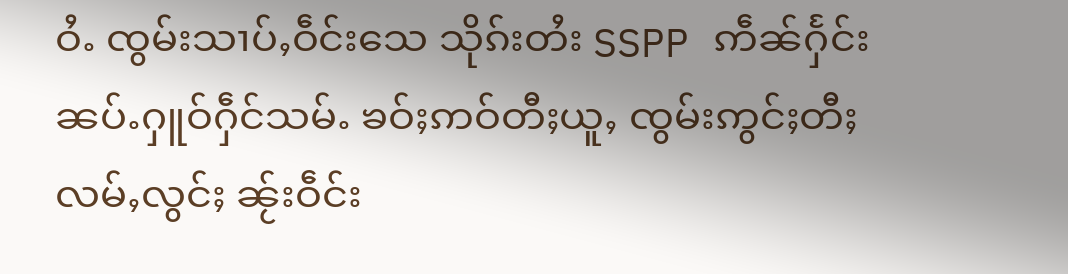ဝႆႉ ၸွမ်းသၢပ်ႇဝဵင်းသေ သိုၵ်းတႆး SSPP ဢဵၼ်ႁႅင်းၼပ်ႉႁူဝ်ႁဵင်သမ်ႉ ၶဝ်ႈဢဝ်တီႈယူႇ ၸွမ်းဢွင်ႈတီႈလမ်ႇလွင်ႈ ၼႂ်းဝဵင်း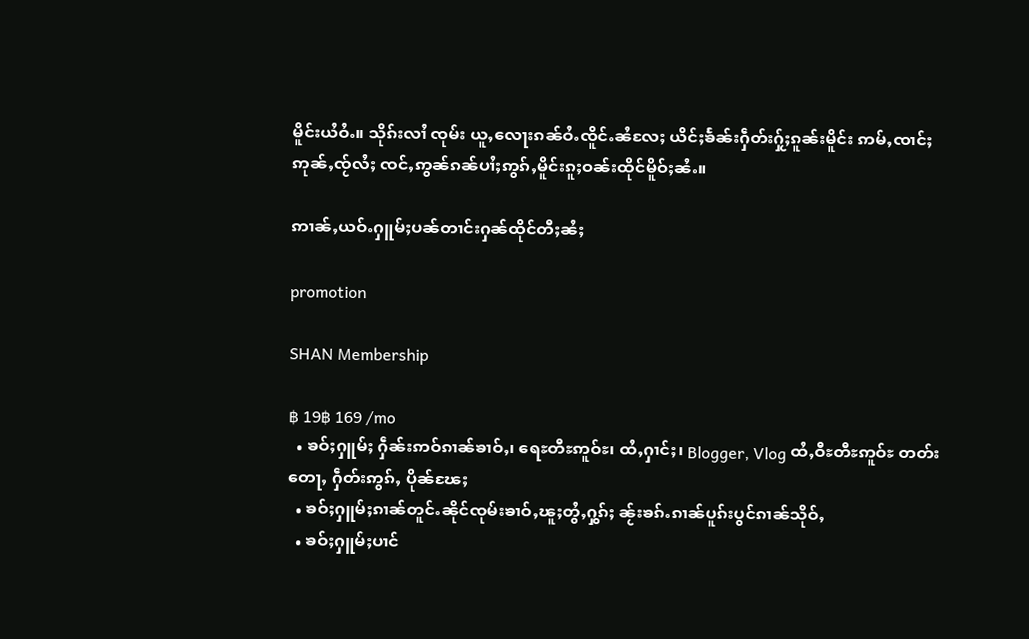မိူင်းယႆဝႆႉ။ သိုၵ်းလၢႆ ၸုမ်း ယူႇလေႃးၵၼ်ဝႆႉၸိူင်ႉၼႆလႄႈ ယိင်ႈၶႅၼ်းႁဵတ်းႁႂ်ႈၵူၼ်းမိူင်း ဢမ်ႇၸၢင်ႈဢုၼ်ႇၸႂ်လႆႈ ၸင်ႇဢွၼ်ၵၼ်ပၢႆႈဢွၵ်ႇမိူင်းၵူႈဝၼ်းထိုင်မိူဝ်ႈၼႆႉ။

ဢၢၼ်ႇယဝ်ႉႁူမ်ႈပၼ်တၢင်းႁၼ်ထိုင်တီႈၼႆႈ

promotion

SHAN Membership

฿ 19฿ 169 /mo
  • ၶဝ်ႈႁူမ်ႈ ႁဵၼ်းဢဝ်ၵၢၼ်ၶၢဝ်ႇ၊ ရေႊတီႊဢူဝ်ႊ၊ ထႆႇႁၢင်ႈ၊ Blogger, Vlog ထႆႇဝီႊတီႊဢူဝ်ႊ တတ်းတေႃႇ ႁဵတ်းဢွၵ်ႇ ပိုၼ်ၽႄႈ
  • ၶဝ်ႈႁူမ်ႈၵၢၼ်တူင်ႉၼိုင်ၸုမ်းၶၢဝ်ႇၽူႈတွႆႇႁွၵ်ႈ ၼႂ်းၶၵ်ႉၵၢၼ်ပူၵ်းပွင်ၵၢၼ်သိုဝ်ႇ
  • ၶဝ်ႈႁူမ်ႈပၢင်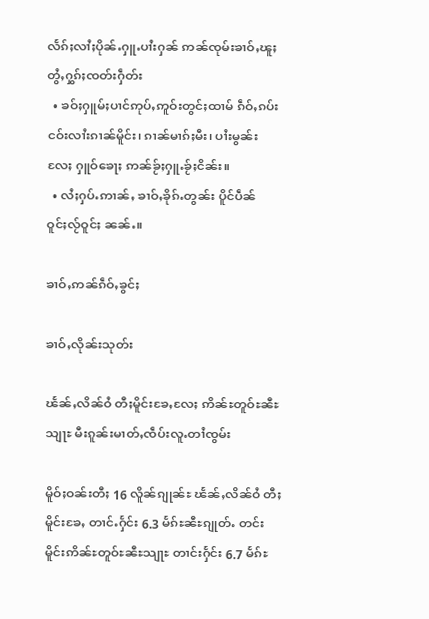လႅၵ်ႈလၢႆႈပိုၼ်ႉႁူႉပၢႆးႁၼ် ဢၼ်ၸုမ်းၶၢဝ်ႇၽူႈတွႆႇႁွၵ်ႈၸတ်းႁဵတ်း
  • ၶဝ်ႈႁူမ်ႈပၢင်ဢုပ်ႇဢူဝ်းတွင်ႈထၢမ် ၵဵဝ်ႇၵပ်းငဝ်းလၢႆးၵၢၼ်မိူင်း၊ ၵၢၼ်မၢၵ်ႈမီး၊ ပၢႆးမွၼ်း လႄႈ ႁူဝ်ၶေႃႈ ဢၼ်ၶႂ်ႈႁူႉၶႂ်ႈငိၼ်း။
  • လႆႈႁပ်ႉဢၢၼ်ႇ ၶၢဝ်ႇၶိုၵ်ႉတွၼ်း ပိူင်ပဵၼ်ဝူင်ႈလႂ်ဝူင်ႈ ၼၼ်ႉ။

ၶၢဝ်ႇဢၼ်ၵဵဝ်ႇၶွင်ႈ

ၶၢဝ်ႇလိုၼ်းသုတ်း

ၽႅၼ်ႇလိၼ်ဝႆ တီႈမိူင်းၶႄႇလႄႈ ဢိၼ်ႊတူဝ်ႊၼီႊသျႃႊ မီးၵူၼ်းမၢတ်ႇၸဵပ်းလူႉတၢႆၸွမ်း

မိူဝ်ႈဝၼ်းတီႈ 16 လိူၼ်ၵျုၼ်ႊ ၽႅၼ်ႇလိၼ်ဝႆ တီႈမိူင်းၶႄႇ တၢင်ႉႁႅင်း 6.3 မႅၵ်ႊၼီႊၵျုတ်ႉ တင်း မိူင်းဢိၼ်ႊတူဝ်ႊၼီႊသျႃႊ တၢင်းႁႅင်း 6.7 မႅၵ်ႊ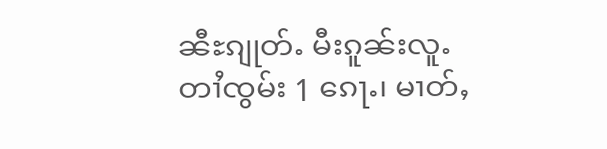ၼီႊၵျုတ်ႉ မီးၵူၼ်းလူႉတၢႆၸွမ်း 1 ၵေႃႉ၊ မၢတ်ႇ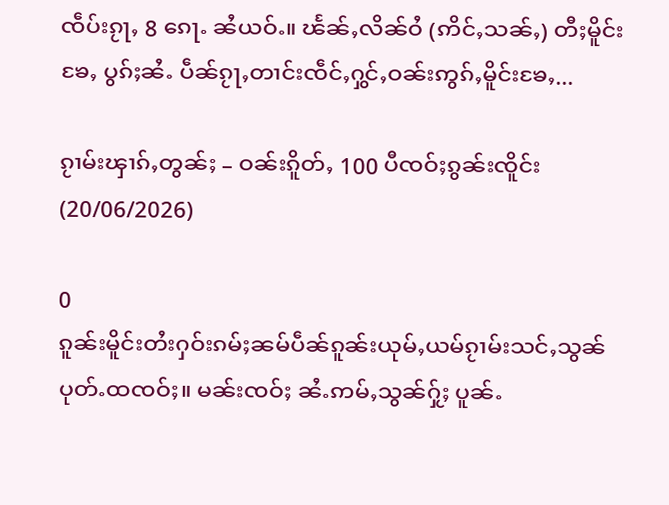ၸဵပ်းၵႂႃႇ 8 ၵေႃႉ ၼႆယဝ်ႉ။ ၽႅၼ်ႇလိၼ်ဝႆ (ဢိင်ႇသၼ်ႇ) တီႈမိူင်းၶႄႇ ပွၵ်ႈၼႆႉ ပဵၼ်ၵႂႃႇတၢင်းၸဵင်ႇႁွင်ႇဝၼ်းဢွၵ်ႇမိူင်းၶႄႇ...

ၵႂၢမ်းၾၢၵ်ႇတွၼ်ႈ – ဝၼ်းၵိူတ်ႇ 100 ပီၸဝ်ႈၵွၼ်းၸိူင်း (20/06/2026)

0
ၵူၼ်းမိူင်းတႆးႁဝ်းၵမ်ႈၼမ်ပဵၼ်ၵူၼ်းယုမ်ႇယမ်ၵႂၢမ်းသင်ႇသွၼ်ပုတ်ႉထၸဝ်ႈ။ မၼ်းၸဝ်ႈ ၼႆႉဢမ်ႇသွၼ်ႁႂ်ႈ ပူၼ်ႉ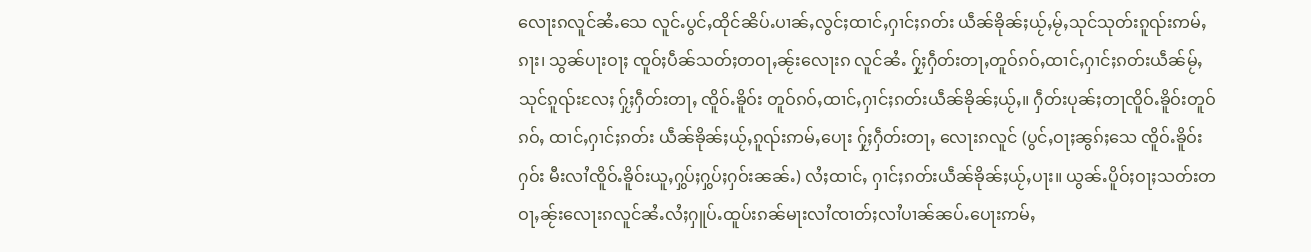လေႃးၵလူင်ၼႆႉသေ လူင်ႉပွင်ႇထိုင်ၼိပ်ႉပၢၼ်ႇလွင်ႈထၢင်ႇႁၢင်ႈၵတ်း ယဵၼ်ၶိုၼ်ႈယႂ်ႇမႂ်ႇသုင်သုတ်းၵူၺ်းဢမ်ႇၵႃး၊ သွၼ်ပႃးဝႃႈ ၸူဝ်ႈပဵၼ်သတ်ႈတဝႃႇၼႂ်းလေႃးၵ လူင်ၼႆႉ ႁႂ်ႈႁဵတ်းတႃႇတူဝ်ၵဝ်ႇထၢင်ႇႁၢင်ႈၵတ်းယဵၼ်မႂ်ႇသုင်ၵူၺ်းလႄႈ ႁႂ်ႈႁဵတ်းတႃႇ ၸိူဝ်ႉၶိူဝ်း တူဝ်ၵဝ်ႇထၢင်ႇႁၢင်ႈၵတ်းယဵၼ်ၶိုၼ်ႈယႂ်ႇ။ ႁဵတ်းပုၼ်ႈတႃၸိူဝ်ႉၶိူဝ်းတူဝ်ၵဝ်ႇ ထၢင်ႇႁၢင်ႈၵတ်း ယဵၼ်ၶိုၼ်ႈယႂ်ႇၵူၺ်းဢမ်ႇပေႃး ႁႂ်ႈႁဵတ်းတႃႇ လေႃးၵလူင် (ပွင်ႇဝႃႈၼွၵ်ႈသေ ၸိူဝ်ႉၶိူဝ်းႁဝ်း မီးလၢႆၸိူဝ်ႉၶိူဝ်းယူႇႁွပ်ႈႁွပ်ႈႁဝ်းၼၼ်ႉ) လႆႈထၢင်ႇ ႁၢင်ႈၵတ်းယဵၼ်ၶိုၼ်ႈယႂ်ႇပႃး။ ယွၼ်ႉပိူဝ်ႈဝႃႈသတ်းတဝႃႇၼႂ်းလေႃးၵလူင်ၼႆႉလႆႈႁူပ်ႉထူပ်းၵၼ်မႃးလၢႆၸၢတ်ႈလၢႆပၢၼ်ၼပ်ႉပေႃးဢမ်ႇ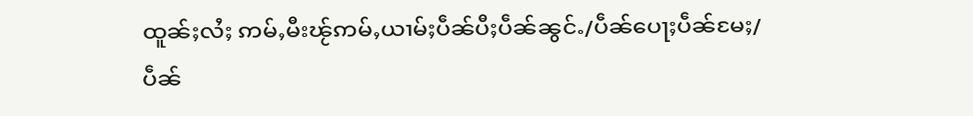ထူၼ်ႈလႆႈ ဢမ်ႇမီးၽႂ်ဢမ်ႇယၢမ်ႈပဵၼ်ပီႈပဵၼ်ၼွင်ႉ/ပဵၼ်ပေႃႈပဵၼ်မႄႈ/ပဵၼ်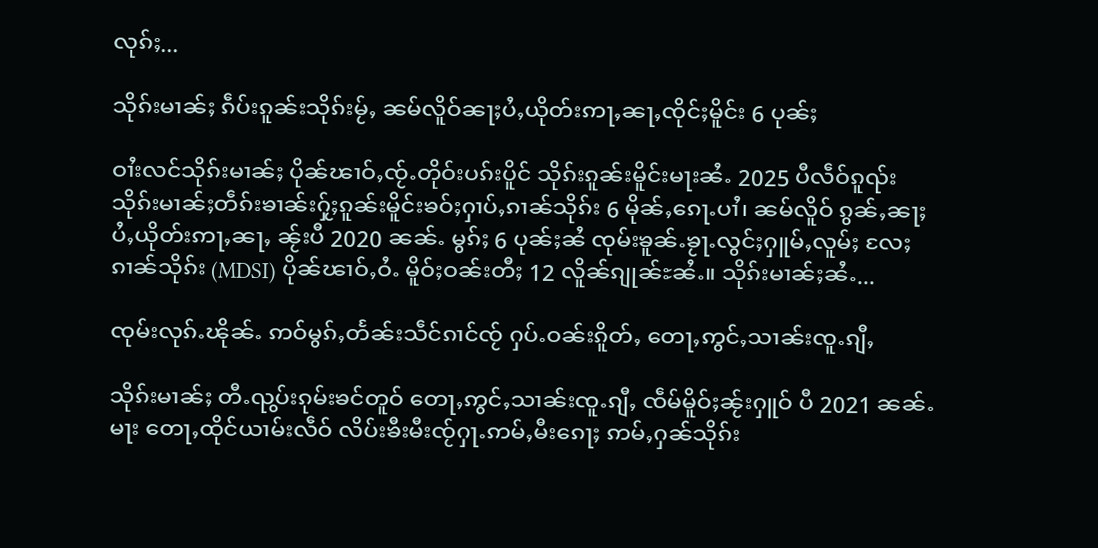လုၵ်ႈ...

သိုၵ်းမၢၼ်ႈ ၵဵပ်းၵူၼ်းသိုၵ်းမႂ်ႇ ၼမ်လိူဝ်ၼႃႈပႆႇယိုတ်းဢႃႇၼႃႇၸိုင်ႈမိူင်း 6 ပုၼ်ႈ

ဝၢႆးလင်သိုၵ်းမၢၼ်ႈ ပိုၼ်ၽၢဝ်ႇၸႂ်ႉတိုဝ်းပၵ်းပိူင် သိုၵ်းၵူၼ်းမိူင်းမႃးၼႆႉ 2025 ပီလဵဝ်ၵူၺ်း သိုၵ်းမၢၼ်ႈတဵၵ်းၶၢၼ်းႁႂ်ႈၵူၼ်းမိူင်းၶဝ်ႈႁၢပ်ႇၵၢၼ်သိုၵ်း 6 မိုၼ်ႇၵေႃႉပၢႆ၊ ၼမ်လိူဝ် ၵွၼ်ႇၼႃႈပႆႇယိုတ်းဢႃႇၼႃႇ ၼႂ်းပီ 2020 ၼၼ်ႉ မွၵ်ႈ 6 ပုၼ်ႈၼႆ ၸုမ်းၶူၼ်ႉၶႂႃႉလွင်ႈႁူမ်ႇလူမ်ႈ လႄႈ ၵၢၼ်သိုၵ်း (MDSI) ပိုၼ်ၽၢဝ်ႇဝႆႉ မိူဝ်ႈဝၼ်းတီႈ 12 လိူၼ်ၵျုၼ်ႊၼႆႉ။ သိုၵ်းမၢၼ်ႈၼႆႉ...

ၸုမ်းလုၵ်ႉၽိုၼ်ႉ ဢဝ်မွၵ်ႇတႅၼ်းသဵင်ၵၢင်ၸႂ် ႁပ်ႉဝၼ်းၵိူတ်ႇ တေႃႇဢွင်ႇသၢၼ်းၸူႉၵျီႇ

သိုၵ်းမၢၼ်ႈ တီႉၺွပ်းၵုမ်းၶင်တူဝ် တေႃႇဢွင်ႇသၢၼ်းၸူႉၵျီႇ ၸဵမ်မိူဝ်ႈၼႂ်းႁူဝ် ပီ 2021 ၼၼ်ႉမႃး တေႃႇထိုင်ယၢမ်းလဵဝ် လိပ်းၶီးမီးၸႂ်ႁႃႉဢမ်ႇမီးၵေႃႈ ဢမ်ႇႁၼ်သိုၵ်း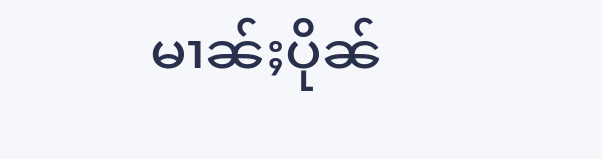မၢၼ်ႈပိုၼ်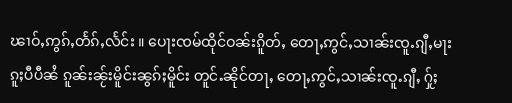ၽၢဝ်ႇဢွၵ်ႇတႅၵ်ႇလႅင်း ။ ပေႃးၸမ်ထိုင်ဝၼ်းၵိူတ်ႇ တေႃႇဢွင်ႇသၢၼ်းၸူႉၵျီႇမႃး ၵူႈပီပီၼႆ ၵူၼ်းၼႂ်းမိူင်းၼွၵ်ႈမိူင်း တူင်ႉၼိုင်တႃႇ တေႃႇဢွင်ႇသၢၼ်းၸူႉၵျီႇ ႁႂ်ႈ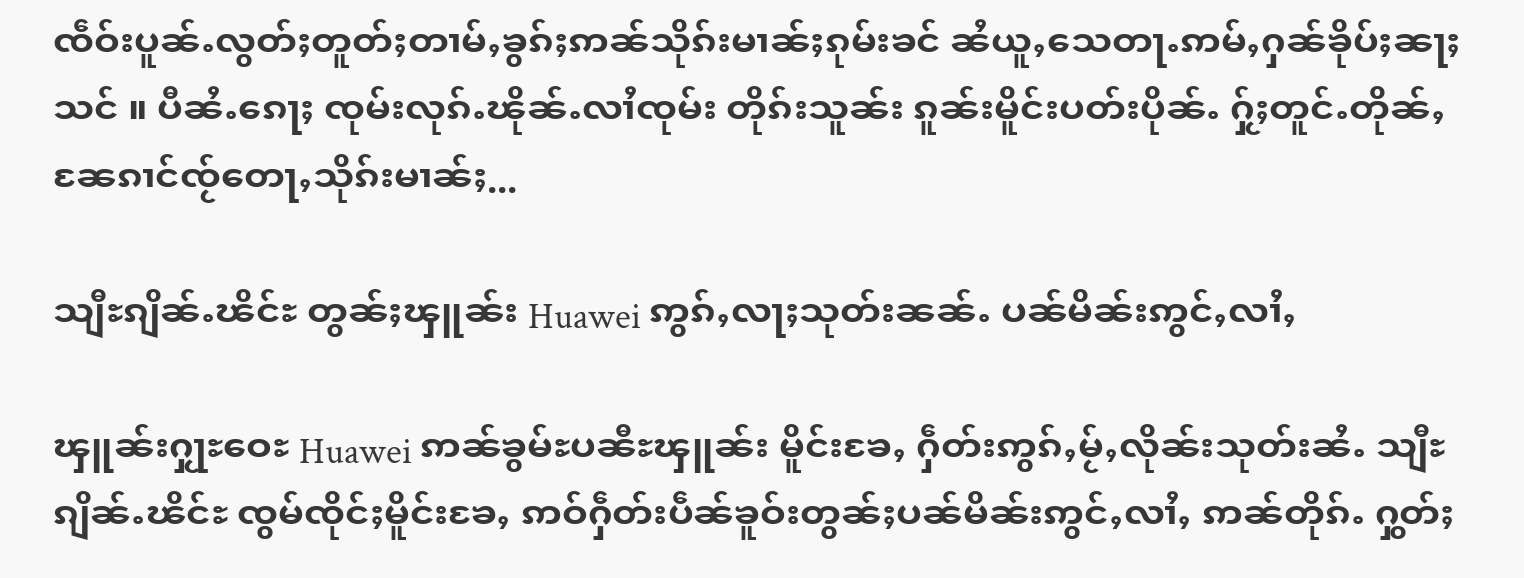ၸဵဝ်းပူၼ်ႉလွတ်ႈတူတ်ႈတၢမ်ႇၶွၵ်ႈဢၼ်သိုၵ်းမၢၼ်ႈၵုမ်းၶင် ၼႆယူႇသေတႃႉဢမ်ႇႁၼ်ၶိုပ်ႈၼႃႈသင် ။ ပီၼႆႉၵေႃႈ ၸုမ်းလုၵ်ႉၽိုၼ်ႉလၢႆၸုမ်း တိုၵ်းသူၼ်း ၵူၼ်းမိူင်းပတ်းပိုၼ်ႉ ႁႂ်ႈတူင်ႉတိုၼ်ႇၼႄၵၢင်ၸႂ်တေႃႇသိုၵ်းမၢၼ်ႈ...

သျီႊၵျိၼ်ႉၽိင်ႊ တွၼ်ႈၾူၼ်း Huawei ဢွၵ်ႇလႃႈသုတ်းၼၼ်ႉ ပၼ်မိၼ်းဢွင်ႇလၢႆႇ

ၾူၼ်းႁႂႃႊဝေႊ Huawei ဢၼ်ၶွမ်ႊပၼီႊၾူၼ်း မိူင်းၶႄႇ ႁဵတ်းဢွၵ်ႇမႂ်ႇလိုၼ်းသုတ်းၼႆႉ သျီႊၵျိၼ်ႉၽိင်ႊ ၸွမ်ၸိုင်ႈမိူင်းၶႄႇ ဢဝ်ႁဵတ်းပဵၼ်ၶူဝ်းတွၼ်ႈပၼ်မိၼ်းဢွင်ႇလၢႆႇ ဢၼ်တိုၵ်ႉ ႁွတ်ႈ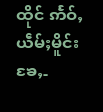ထိုင် ဢႅဝ်ႇယဵမ်ႈမိူင်းၶႄႇ-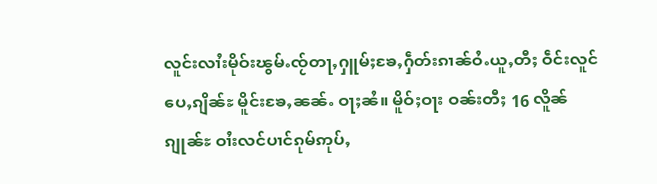လူင်းလၢႆးမိုဝ်းၽွမ်ႉၸႂ်တႃႇႁူမ်ႈၶႄႇႁဵတ်းၵၢၼ်ဝႆႉယူႇတီႈ ဝဵင်းလူင်ပေႇၵျိၼ်ႊ မိူင်းၶႄႇၼၼ်ႉ ဝႃႈၼႆ။ မိူဝ်ႈဝႃး ဝၼ်းတီႈ 16 လိူၼ်ၵျုၼ်ႊ ဝၢႆးလင်ပၢင်ၵုမ်ဢုပ်ႇ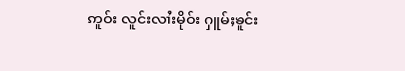ဢူဝ်း လူင်းလၢႆးမိုဝ်း ႁူမ်ႈၶူင်း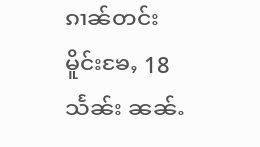ၵၢၼ်တင်းမိူင်းၶႄႇ 18 သႅၼ်း ၼၼ်ႉ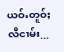ယဝ်ႉတူဝ်ႈလီငၢမ်း...